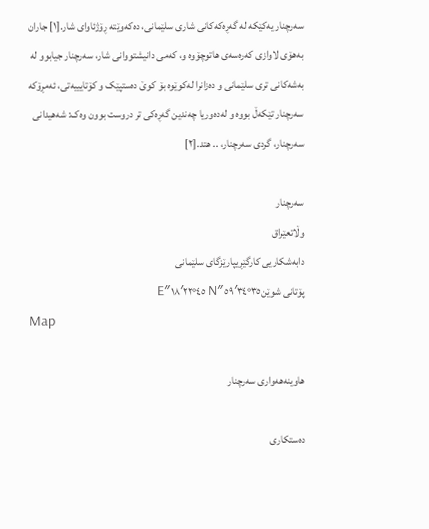سەرچنار یەکێکە لە گەڕەکەکانی شاری سلێمانی، دەکەوێتە ڕۆژئاوای شار.[١] جاران بەھۆی لاوازی کەرەسەی ھاتوچۆوە و، کەمی دانیشتووانی شار، سەرچنار جیابوو لە بەشەکانی تری سلێمانی و دەزانرا لەکوێوە بۆ کوێ دەستپێک و کۆتایییەتی، ئەمڕۆکە سەرچنار تێکەڵ بووە و لەدەوریا چەندین گەڕەکی تر دروست بوون وەک: شەھیدانی سەرچنار، گردی سەرچنار، .. ھتد.[٢]

سەرچنار
وڵاتعێراق
دابەشکاریی کارگێڕیپارێزگای سلێمانی
پۆتانی شوێن٣٥°٣٤′٥٩″N ٤٥°٢٢′١٨″E
Map

ھاوینەھەواری سەرچنار

دەستکاری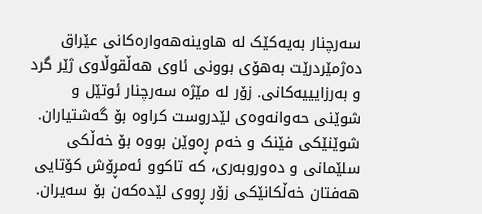سەرچنار بەیەکێک لە ھاوینەھەوارەکانی عێراق دەژمێردرێت بەھۆی بوونی ئاوی ھەڵقوڵاوی ژێر گرد و بەرزایییەکانی. زۆر لە مێژە سەرچنار ئوتێل و شوێنی حەوانەوەی لێدروست کراوە بۆ گەشتیاران. شوێنێکی فێنک و خەم ڕەوێن بووە بۆ خەڵکی سلێمانی و دەوروبەری، کە تاکوو ئەمڕۆش کۆتایی ھەفتان خەڵکانێکی زۆر ڕووی لێدەکەن بۆ سەیران.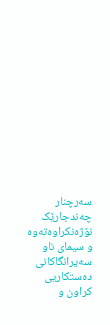سەرچنار چەندجارێک نۆژەنکراوەتەوە و سیمای ناو سەیرانگاکانی دەستکاریی کراون و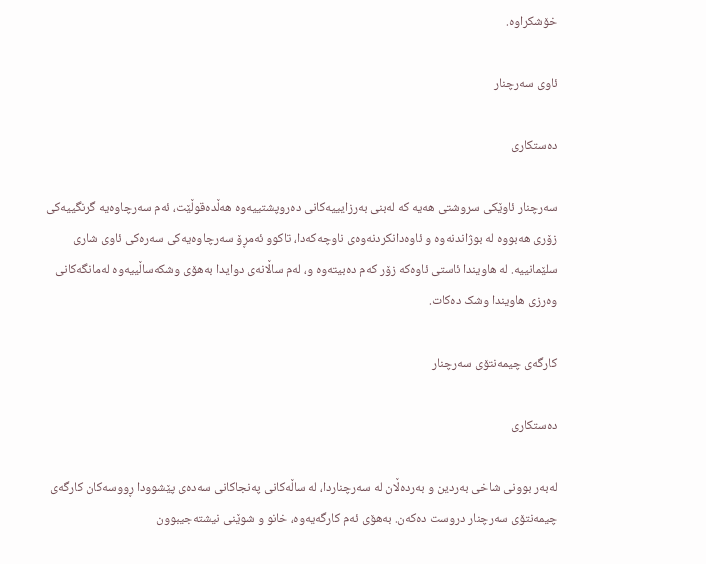خۆشکراوە.

ئاوی سەرچنار

دەستکاری

سەرچنار ئاوێکی سروشتی ھەیە کە لەبنی بەرزایییەکانی دەروپشتییەوە ھەڵدەقوڵێت، ئەم سەرچاوەیە گرنگییەکی زۆری ھەبووە لە بوژاندنەوە و ئاوەدانکردنەوەی ناوچەکەدا، تاکوو ئەمڕۆ سەرچاوەیەکی سەرەکی ئاوی شاری سلێمانییە. لە ھاویندا ئاستی ئاوەکە زۆر کەم دەبیتەوە و، لەم ساڵانەی دوایدا بەھۆی وشکەساڵییەوە لەمانگەکانی وەرزی ھاویندا وشک دەکات.

کارگەی چیمەنتۆی سەرچنار

دەستکاری

لەبەر بوونی شاخی بەردین و بەردەڵان لە سەرچناردا، لە ساڵەکانی پەنجاکانی سەدەی پێشوودا ڕووسەکان کارگەی چیمەنتۆی سەرچنار دروست دەکەن. بەھۆی ئەم کارگەیەوە، خانو و شوێنی نیشتەجیبوون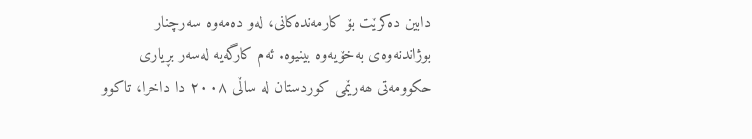دابین دەکرێت بۆ کارمەندەکانی، لەو دەمەوە سەرچنار بوژاندنەوەی بەخۆیەوە بینیوە. ئەم کارگەیە لەسەر بڕیاری حکوومەتی ھەرێمی کوردستان لە ساڵی ٢٠٠٨ دا داخرا، تاکوو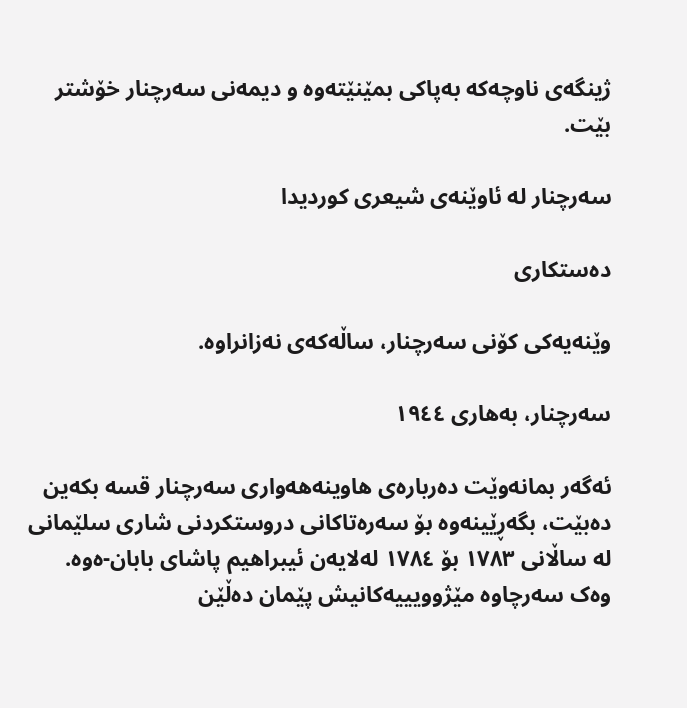ژینگەی ناوچەکە بەپاکی بمێنێتەوە و دیمەنی سەرچنار خۆشتر بێت.

سەرچنار لە ئاوێنەی شیعری کوردیدا

دەستکاری

وێنەیەکی کۆنی سەرچنار، ساڵەکەی نەزانراوە.

سەرچنار، بەهاری ١٩٤٤

ئەگەر بمانەوێت دەربارەی ھاوینەھەواری سەرچنار قسە بکەین دەبێت، بگەڕێینەوە بۆ سەرەتاکانی دروستکردنی شاری سلێمانی لە ساڵانی ١٧٨٣ بۆ ١٧٨٤ لەلایەن ئیبراھیم پاشای بابان-ەوە. وەک سەرچاوە مێژوویییەکانیش پێمان دەڵێن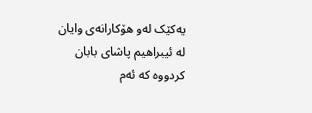یەکێک لەو ھۆکارانەی وایان لە ئیبراھیم پاشای بابان کردووە کە ئەم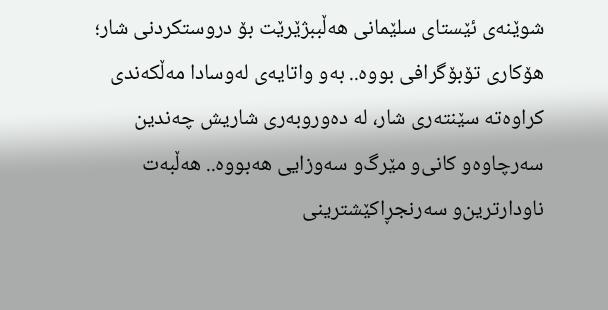شوێنەی ئێستای سلێمانی ھەڵببژێرێت بۆ دروستکردنی شار؛ ھۆکاری تۆبۆگرافی بووە.. بەو واتایەی لەوسادا مەڵکەندی کراوەتە سێنتەری شار، لە دەوروبەری شاریش چەندین سەرچاوەو کانی‌و مێرگ‌و سەوزایی ھەبووە.. ھەڵبەت ناودارترین‌و سەرنجڕاکێشترینی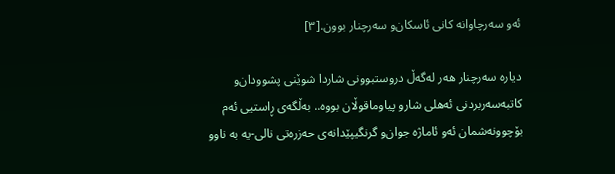ئەو سەرچاوانە کانی ئاسکان‌و سەرچنار بوون.[٣]

دیارە سەرچنار ھەر لەگەڵ دروستبوونی شاردا شوێنی پشوودان‌و کاتبەسەربردنی ئەھلی شارو پیاوماقوڵان بووە.. بەڵگەی ڕاستیی ئەم بۆچوونەشمان ئەو ئاماژە جوان‌و گرنگیپێدانەی حەزرەتی نالی-یە بە ناوو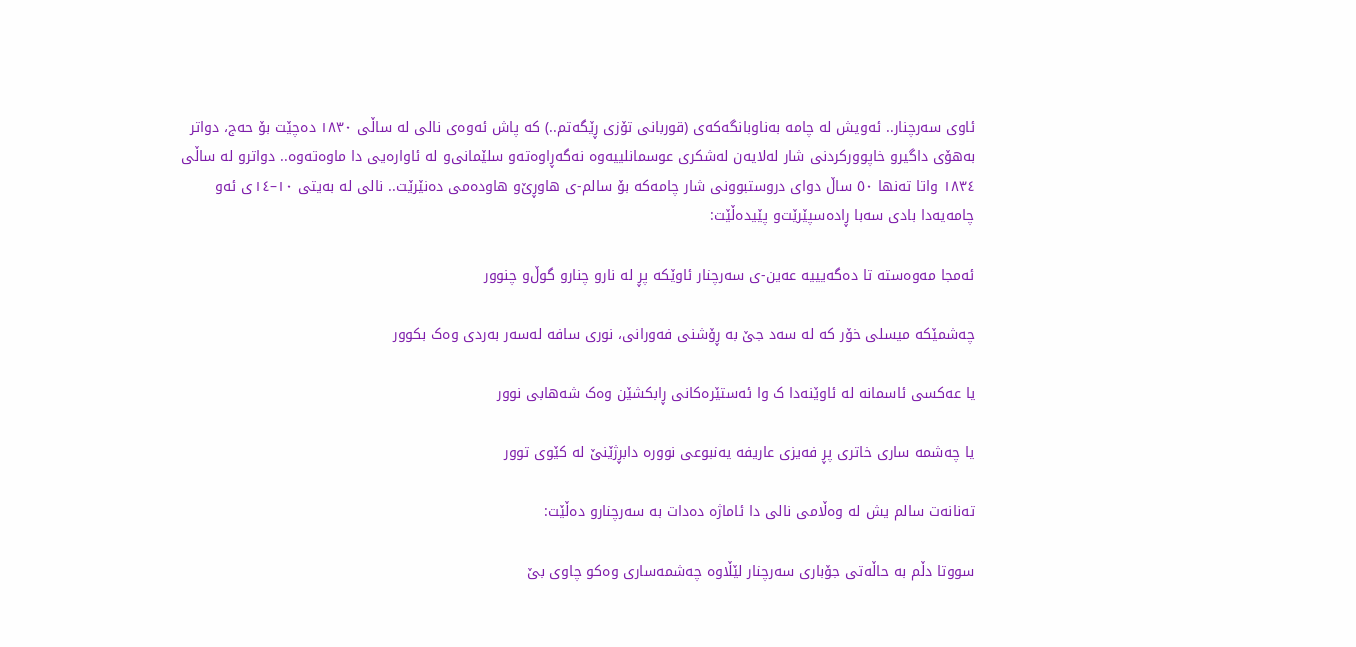ئاوی سەرچنار.. ئەویش لە چامە بەناوبانگەکەی (قوربانی تۆزی ڕێگەتم..) کە پاش ئەوەی نالی لە ساڵی ١٨٣٠ دەچێت بۆ حەج، دواتر بەھۆی داگیرو خاپوورکردنی شار لەلایەن لەشکری عوسمانلییەوە نەگەڕاوەتە‌و سلێمانی‌و لە ئاوارەیی دا ماوەتەوە.. دواترو لە ساڵی ١٨٣٤ واتا تەنھا ٥٠ ساڵ دوای دروستبوونی شار چامەکە بۆ سالم-ی ھاوڕێ‌و ھاودەمی دەنێرێت.. نالی لە بەیتی ١٠–١٤ی ئەو چامەیەدا بادی سەبا ڕادەسپێرێت‌و پێیدەڵێت:

ئەمجا مەوەستە تا دەگەیییە عەین-ی سەرچنار ئاوێکە پڕ لە نارو چنارو گوڵ‌و چنوور

چەشمێکە میسلی خۆر کە لە سەد جێ بە ڕۆشنی فەورانی، نوری سافە لەسەر بەردی وەک بکوور

یا عەکسی ئاسمانە لە ئاوێنەدا ک وا ئەستێرەکانی ڕابکشێن وەک شەھابی نوور

یا چەشمە ساری خاتری پڕ فەیزی عاریفە یەنبوعی نوورە دابڕژێنێ لە کێوی توور

تەنانەت سالم یش لە وەڵامی نالی دا ئاماژە دەدات بە سەرچنارو دەڵێت:

سووتا دڵم بە حاڵەتی جۆباری سەرچنار لێڵاوە چەشمەساری وەکو چاوی بێ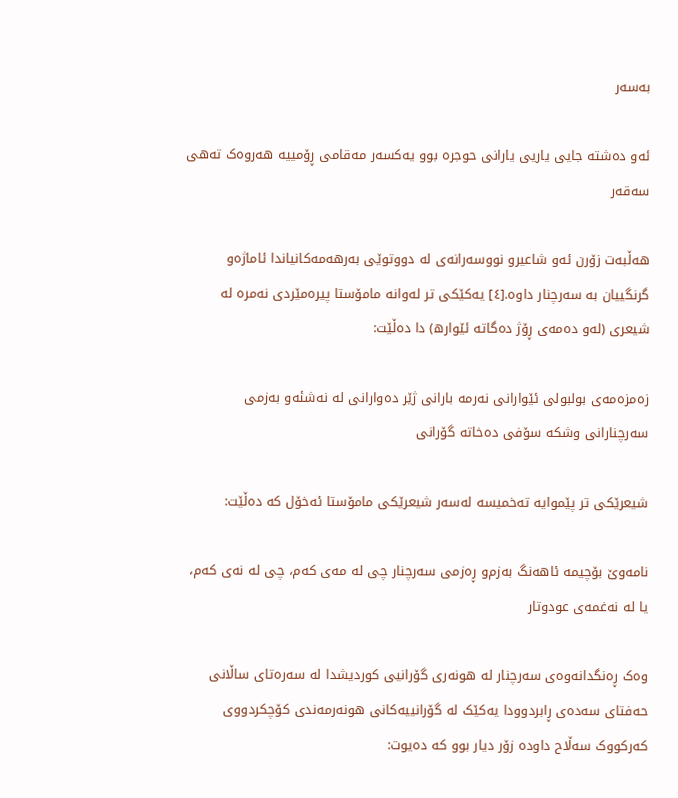بەسەر

ئەو دەشتە جایی یاریی یارانی حوجرە بوو یەکسەر مەقامی ڕۆمییە ھەروەک تەھی سەقەر

ھەڵبەت زۆرن ئەو شاعیرو نووسەرانەی لە دووتوێی بەرھەمەکانیاندا ئاماژەو گرنگییان بە سەرچنار داوە.[٤] یەکێکی تر لەوانە مامۆستا پیرەمێردی نەمرە لە شیعری (لەو دەمەی ڕۆژ دەگاتە ئێوارھ) دا دەڵێت:

زەمزەمەی بولبولی ئێوارانی نەرمە بارانی ژێر دەوارانی لە نەشئەو بەزمی سەرچنارانی وشکە سۆفی دەخاتە گۆرانی

شیعرێکی تر پێموایە تەخمیسە لەسەر شیعرێکی مامۆستا ئەخۆل کە دەڵێت:

نامەوێ بۆچیمە ئاھەنگ بەزم‌و ڕەزمی سەرچنار چی لە مەی کەم، چی لە نەی کەم، یا لە نەغمەی عودوتار

وەک ڕەنگدانەوەی سەرچنار لە ھونەری گۆرانیی کوردیشدا لە سەرەتای ساڵانی حەفتای سەدەی ڕابردوودا یەکێک لە گۆرانییەکانی ھونەرمەندی کۆچکردووی کەرکووک سەڵاح داودە زۆر دیار بوو کە دەیوت: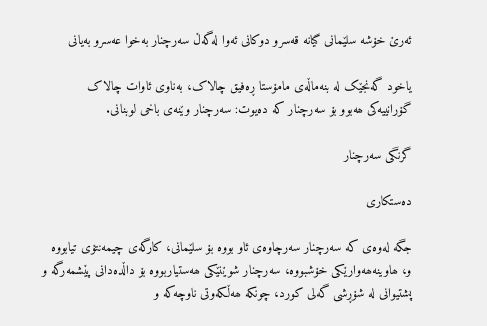ئەرێ خۆشە سلێمانی گیانە قەسرو دوکانی ئەوا لەگەڵ سەرچنار بەخوا عەسرو بەیانی

یاخود گەنجێک لە بنەماڵەی مامۆستا ڕەفیق چالاک، بەناوی ئاوات چالاک گۆرانییەکی ھەبوو بۆ سەرچنار کە دەیوت: سەرچنار وێنەی باخی لوبنانی.

گرنگی سەرچنار

دەستکاری

جگە لەوەی کە سەرچنار سەرچاوەی ئاو بووە بۆ سلێمانی، کارگەی چیمەنتۆی تیابووە و، ھاوینەھەوارێکی خۆشبووە، سەرچنار شوێنێکی ھەستیاربووە بۆ داڵدەدانی پێشمەرگە و پشتیوانی لە شۆڕشی گەلی کورد، چونکە ھەڵکەوتی ناوچەکە و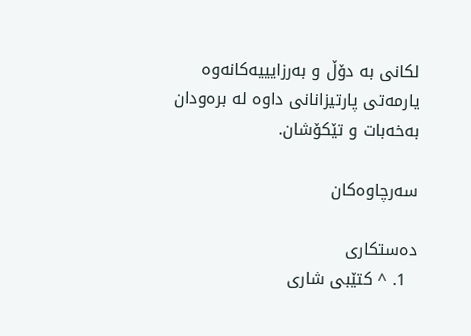لکانی بە دۆڵ و بەرزایییەکانەوە یارمەتی پارتیزانانی داوە لە برەودان بەخەبات و تێکۆشان.

سەرچاوەکان

دەستکاری
  1. ^ کتێبی شاری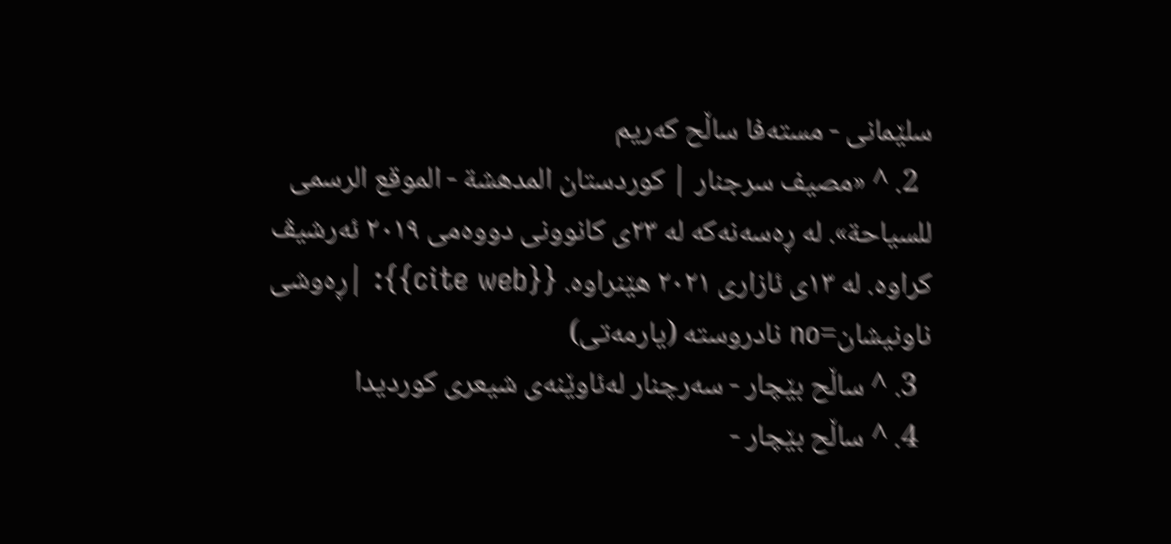سلێمانی - مستەفا ساڵح کەریم
  2. ^ «مصیف سرجنار | کوردستان المدھشة - الموقع الرسمی للسیاحة». لە ڕەسەنەکە لە ٢٣ی کانوونی دووەمی ٢٠١٩ ئەرشیڤ کراوە. لە ١٣ی ئازاری ٢٠٢١ ھێنراوە. {{cite web}}: |ڕەوشی ناونیشان=no نادروستە (یارمەتی)
  3. ^ ساڵح بێچار - سەرچنار لەئاوێنەی شیعری کوردیدا
  4. ^ ساڵح بێچار -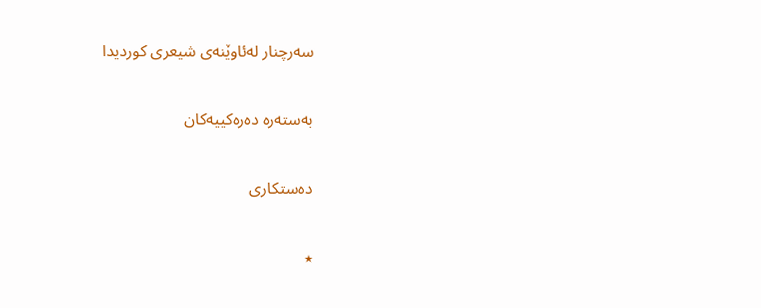سەرچنار لەئاوێنەی شیعری کوردیدا

بەستەرە دەرەکییەکان

دەستکاری

٭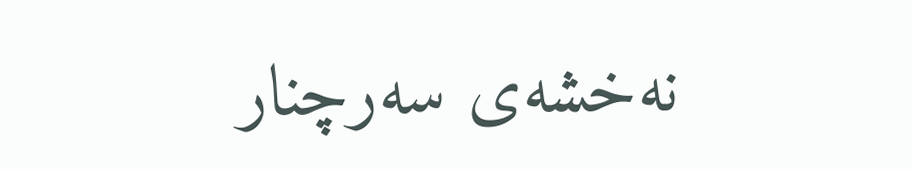نەخشەی سەرچنار